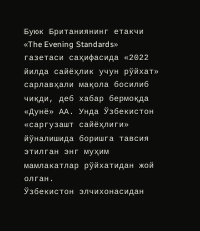Буюк Британиянинг етакчи «The Evening Standards» газетаси саҳифасида «2022 йилда сайёҳлик учун рўйхат» сарлавҳали мақола босилиб чиқди, деб хабар бермоқда «Дунё» АА. Унда Ўзбекистон «саргузашт сайёҳлиги» йўналишида боришга тавсия этилган энг муҳим мамлакатлар рўйхатидан жой олган.
Ўзбекистон элчихонасидан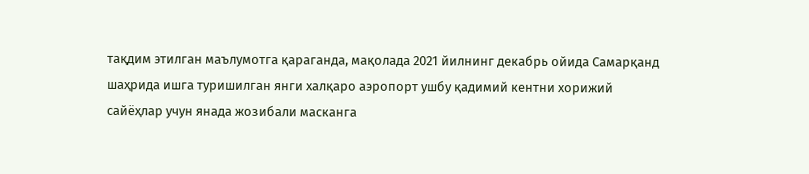тақдим этилган маълумотга қараганда, мақолада 2021 йилнинг декабрь ойида Самарқанд шаҳрида ишга туришилган янги халқаро аэропорт ушбу қадимий кентни хорижий сайёҳлар учун янада жозибали масканга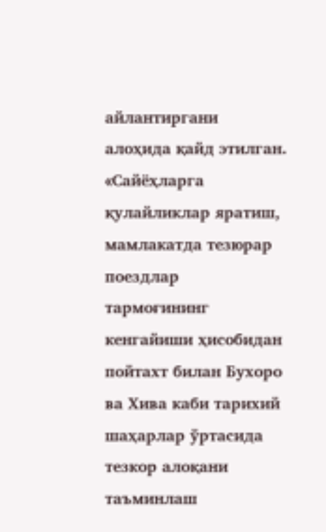айлантиргани алоҳида қайд этилган. «Сайёҳларга қулайликлар яратиш, мамлакатда тезюрар поездлар тармоғининг кенгайиши ҳисобидан пойтахт билан Бухоро ва Хива каби тарихий шаҳарлар ўртасида тезкор алоқани таъминлаш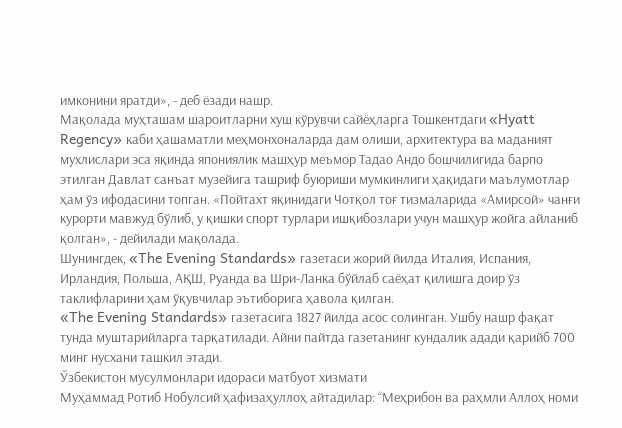имконини яратди», - деб ёзади нашр.
Мақолада муҳташам шароитларни хуш кўрувчи сайёҳларга Тошкентдаги «Hyatt Regency» каби ҳашаматли меҳмонхоналарда дам олиши, архитектура ва маданият мухлислари эса яқинда япониялик машҳур меъмор Тадао Андо бошчилигида барпо этилган Давлат санъат музейига ташриф буюриши мумкинлиги ҳақидаги маълумотлар ҳам ўз ифодасини топган. «Пойтахт яқинидаги Чотқол тоғ тизмаларида «Амирсой» чанғи курорти мавжуд бўлиб, у қишки спорт турлари ишқибозлари учун машҳур жойга айланиб қолган», - дейилади мақолада.
Шунингдек, «The Evening Standards» газетаси жорий йилда Италия, Испания, Ирландия, Польша, АҚШ, Руанда ва Шри-Ланка бўйлаб саёҳат қилишга доир ўз таклифларини ҳам ўқувчилар эътиборига ҳавола қилган.
«The Evening Standards» газетасига 1827 йилда асос солинган. Ушбу нашр фақат тунда муштарийларга тарқатилади. Айни пайтда газетанинг кундалик адади қарийб 700 минг нусхани ташкил этади.
Ўзбекистон мусулмонлари идораси матбуот хизмати
Муҳаммад Ротиб Нобулсий ҳафизаҳуллоҳ айтадилар: “Меҳрибон ва раҳмли Аллоҳ номи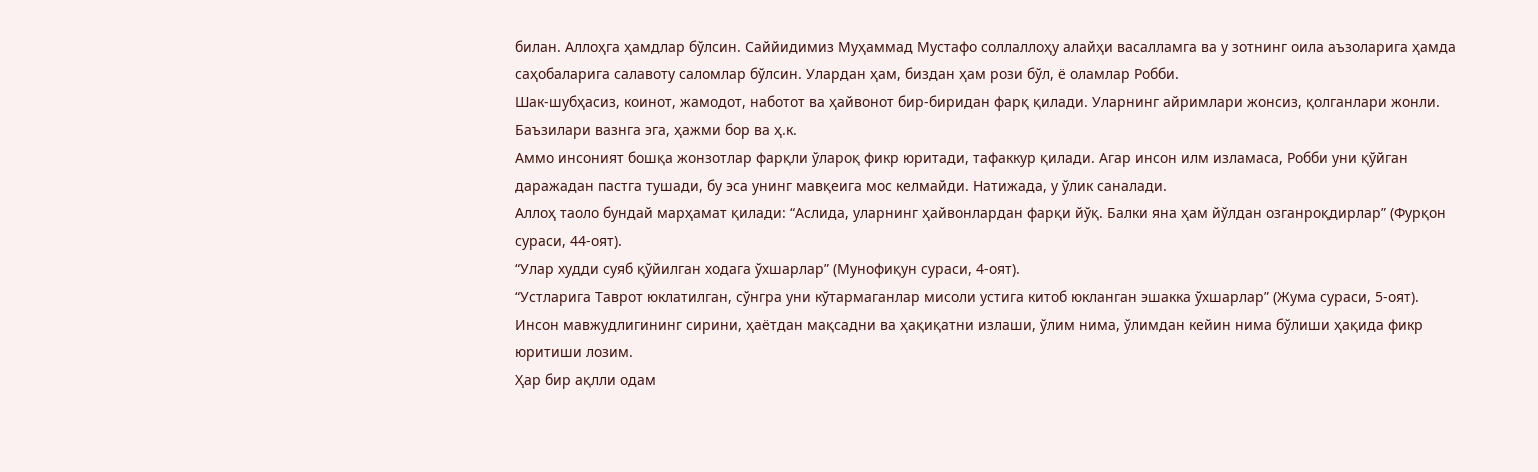билан. Аллоҳга ҳамдлар бўлсин. Саййидимиз Муҳаммад Мустафо соллаллоҳу алайҳи васалламга ва у зотнинг оила аъзоларига ҳамда саҳобаларига салавоту саломлар бўлсин. Улардан ҳам, биздан ҳам рози бўл, ё оламлар Робби.
Шак-шубҳасиз, коинот, жамодот, наботот ва ҳайвонот бир-биридан фарқ қилади. Уларнинг айримлари жонсиз, қолганлари жонли. Баъзилари вазнга эга, ҳажми бор ва ҳ.к.
Аммо инсоният бошқа жонзотлар фарқли ўлароқ фикр юритади, тафаккур қилади. Агар инсон илм изламаса, Робби уни қўйган даражадан пастга тушади, бу эса унинг мавқеига мос келмайди. Натижада, у ўлик саналади.
Аллоҳ таоло бундай марҳамат қилади: “Аслида, уларнинг ҳайвонлардан фарқи йўқ. Балки яна ҳам йўлдан озганроқдирлар” (Фурқон сураси, 44-оят).
“Улар худди суяб қўйилган ходага ўхшарлар” (Мунофиқун сураси, 4-оят).
“Устларига Таврот юклатилган, сўнгра уни кўтармаганлар мисоли устига китоб юкланган эшакка ўхшарлар” (Жума сураси, 5-оят).
Инсон мавжудлигининг сирини, ҳаётдан мақсадни ва ҳақиқатни излаши, ўлим нима, ўлимдан кейин нима бўлиши ҳақида фикр юритиши лозим.
Ҳар бир ақлли одам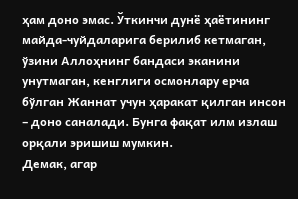ҳам доно эмас. Ўткинчи дунё ҳаётининг майда-чуйдаларига берилиб кетмаган, ўзини Аллоҳнинг бандаси эканини унутмаган, кенглиги осмонлару ерча бўлган Жаннат учун ҳаракат қилган инсон – доно саналади. Бунга фақат илм излаш орқали эришиш мумкин.
Демак, агар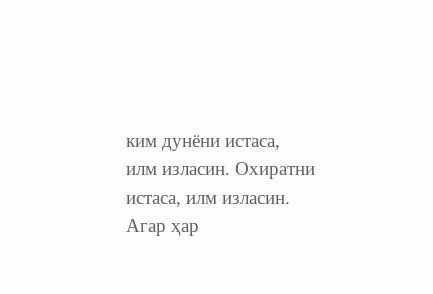ким дунёни истаса, илм изласин. Охиратни истаса, илм изласин. Агар ҳар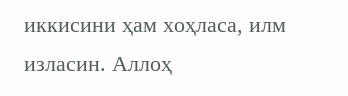иккисини ҳам хоҳласа, илм изласин. Аллоҳ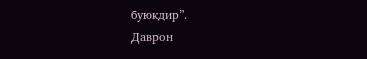буюкдир”.
Даврон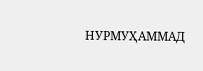НУРМУҲАММАД